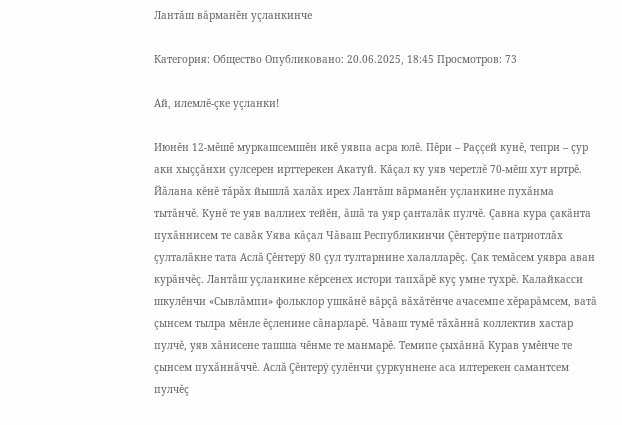Лантăш вăрманĕн уçланкинче

Категория: Общество Опубликовано: 20.06.2025, 18:45 Просмотров: 73

Ай, илемлĕ-çке уçланки!

Июнĕн 12-мĕшĕ муркашсемшĕн икĕ уявпа асра юлĕ. Пĕри – Раççей кунĕ, тепри – çур аки хыççăнхи çулсерен ирттерекен Акатуй. Кăçал ку уяв черетлĕ 70-мĕш хут иртрĕ. Йăлана кĕнĕ тăрăх йышлă халăх ирех Лантăш вăрманĕн уçланкине пухăнма тытăнчĕ. Кунĕ те уяв валлиех тейĕн, ăшă та уяр çанталăк пулчĕ. Çавна кура çакăнта пухăннисем те савăк Уява кăçал Чăваш Республикинчи Çĕнтерÿпе патриотлăх çулталăкне тата Аслă Çĕнтерÿ 80 çул тултарнине халалларĕç. Çак темăсем уявра аван курăнчĕç. Лантăш уçланкине кĕрсенех истори тапхăрĕ куç умне тухрĕ. Калайкасси шкулĕнчи «Сывлăмпи» фольклор ушкăнĕ вăрçă вăхăтĕнче ачасемпе хĕрарăмсем, ватă çынсем тылра мĕнле ĕçленине сăнарларĕ. Чăваш тумĕ тăхăннă коллектив хастар пулчĕ, уяв хăнисене ташша чĕнме те манмарĕ. Темипе çыхăннă Курав умĕнче те çынсем пухăннăччĕ. Аслă Çĕнтерÿ çулĕнчи çуркуннене аса илтерекен самантсем пулчĕç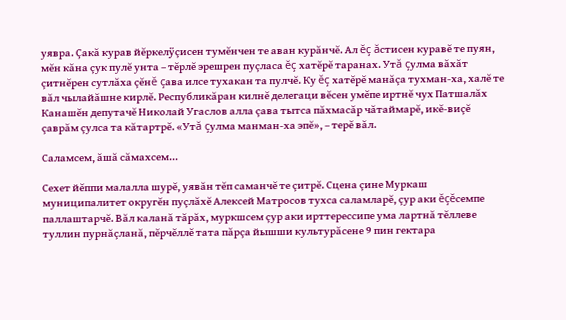уявра. Çакă курав йĕркелÿçисен тумĕнчен те аван курăнчĕ. Ал ĕç ăстисен куравĕ те пуян, мĕн кăна çук пулĕ унта – тĕрлĕ эрешрен пуçласа ĕç хатĕрĕ таранах. Утă çулма вăхăт çитнĕрен сутлăха çĕнĕ çава илсе тухакан та пулчĕ. Ку ĕç хатĕрĕ манăçа тухман-ха, халĕ те вăл чылайăшне кирлĕ. Республикăран килнĕ делегаци вĕсен умĕпе иртнĕ чух Патшалăх Канашĕн депутачĕ Николай Угаслов алла çава тытса пăхмасăр чăтаймарĕ, икĕ-виçĕ çаврăм çулса та кăтартрĕ. «Утă çулма манман-ха эпĕ», – терĕ вăл.

Саламсем, ăшă сăмахсем...

Сехет йĕппи малалла шурĕ, уявăн тĕп саманчĕ те çитрĕ. Сцена çине Муркаш муниципалитет округĕн пуçлăхĕ Алексей Матросов тухса саламларĕ, çур аки ĕçĕсемпе паллаштарчĕ. Вăл каланă тăрăх, муркшсем çур аки ирттерессипе ума лартнă тĕллеве туллин пурнăçланă, пĕрчĕллĕ тата пăрçа йышши культурăсене 9 пин гектара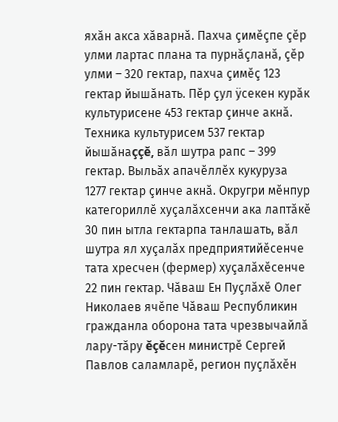яхăн акса хăварнă. Пахча çимĕçпе çĕр улми лартас плана та пурнăçланă, çĕр улми – 320 гектар, пахча çимĕç 123 гектар йышăнать. Пĕр çул ÿсекен курăк культурисене 453 гектар çинче акнă. Техника культурисем 537 гектар йышăнаççĕ, вăл шутра рапс – 399 гектар. Выльăх апачĕллĕх кукуруза 1277 гектар çинче акнă. Округри мĕнпур категориллĕ хуçалăхсенчи ака лаптăкĕ 30 пин ытла гектарпа танлашать, вăл шутра ял хуçалăх предприятийĕсенче тата хресчен (фермер) хуçалăхĕсенче 22 пин гектар. Чăваш Ен Пуçлăхĕ Олег Николаев ячĕпе Чăваш Республикин гражданла оборона тата чрезвычайлă лару-тăру ĕçĕсен министрĕ Сергей Павлов саламларĕ, регион пуçлăхĕн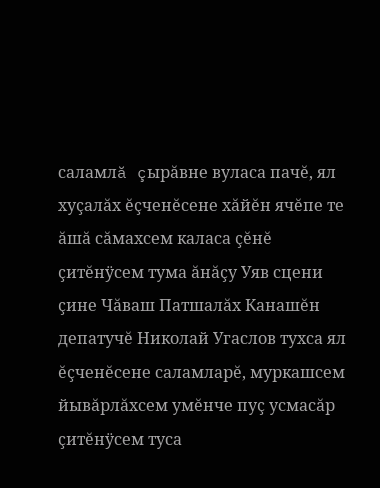саламлă çырăвне вуласа пачĕ, ял хуçалăх ĕçченĕсене хăйĕн ячĕпе те ăшă сăмахсем каласа çĕнĕ çитĕнÿсем тума ăнăçу Уяв сцени çине Чăваш Патшалăх Канашĕн депатучĕ Николай Угаслов тухса ял ĕçченĕсене саламларĕ, муркашсем йывăрлăхсем умĕнче пуç усмасăр çитĕнÿсем туса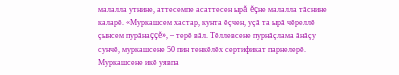малалла утнине, аттесемпе асаттесен ырă ĕçне малалла тăснине каларĕ. «Муркашсем хастар, кунта ĕçчен, уçă та ырă чĕреллĕ çынсем пурăнаççĕ», – терĕ вăл. Тĕллевсене пурнăçлама ăнăçу сунчĕ, муркашсене 50 пин тенкĕлĕх сертификат парнелерĕ. Муркашсене икĕ уявпа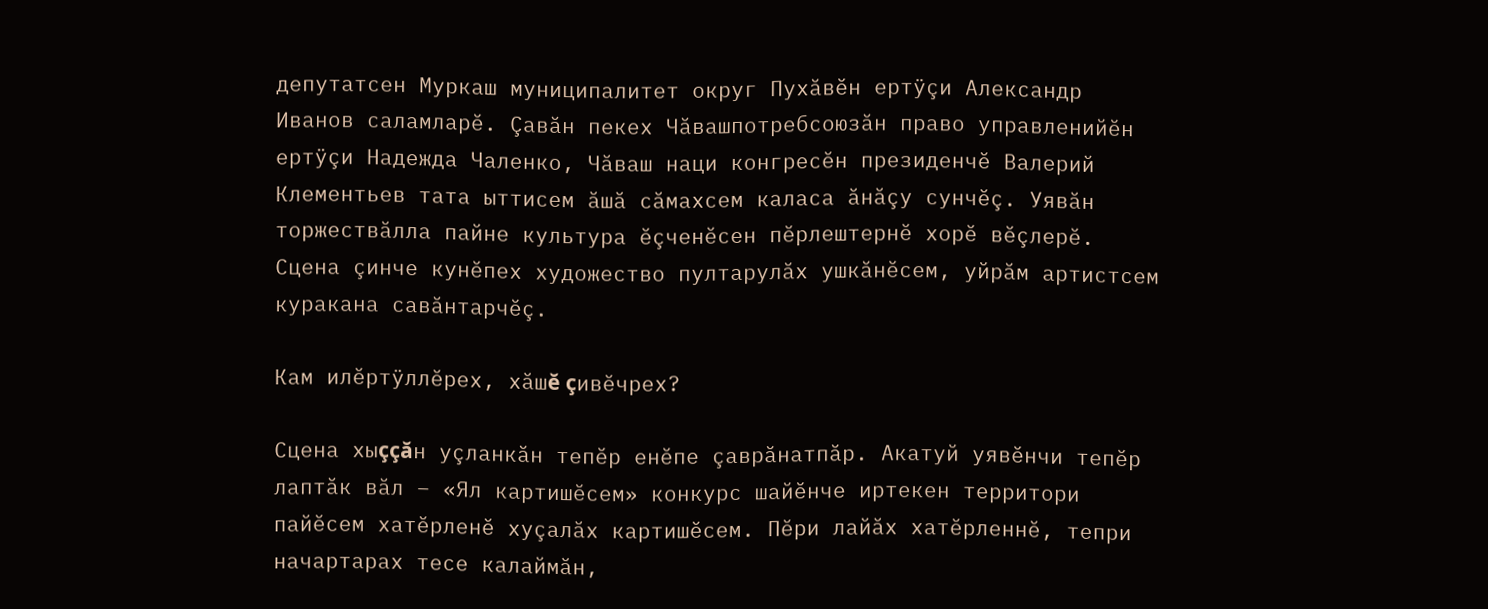депутатсен Муркаш муниципалитет округ Пухăвĕн ертÿçи Александр Иванов саламларĕ. Çавăн пекех Чăвашпотребсоюзăн право управленийĕн ертÿçи Надежда Чаленко, Чăваш наци конгресĕн президенчĕ Валерий Клементьев тата ыттисем ăшă сăмахсем каласа ăнăçу сунчĕç. Уявăн торжествăлла пайне культура ĕçченĕсен пĕрлештернĕ хорĕ вĕçлерĕ. Сцена çинче кунĕпех художество пултарулăх ушкăнĕсем, уйрăм артистсем куракана савăнтарчĕç.

Кам илĕртÿллĕрех, хăшĕ çивĕчрех?

Сцена хыççăн уçланкăн тепĕр енĕпе çаврăнатпăр. Акатуй уявĕнчи тепĕр лаптăк вăл – «Ял картишĕсем» конкурс шайĕнче иртекен территори пайĕсем хатĕрленĕ хуçалăх картишĕсем. Пĕри лайăх хатĕрленнĕ, тепри начартарах тесе калаймăн,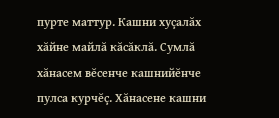пурте маттур. Кашни хуçалăх хăйне майлă кăсăклă. Сумлă хăнасем вĕсенче кашнийĕнче пулса курчĕç. Хăнасене кашни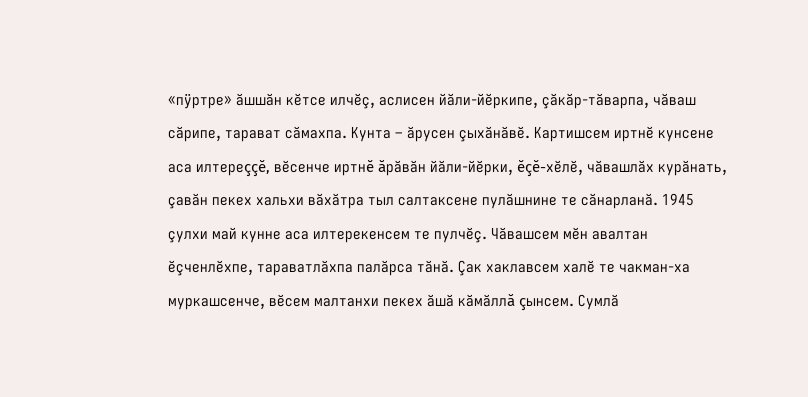«пÿртре» ăшшăн кĕтсе илчĕç, аслисен йăли-йĕркипе, çăкăр-тăварпа, чăваш сăрипе, тарават сăмахпа. Кунта – ăрусен çыхăнăвĕ. Картишсем иртнĕ кунсене аса илтереççĕ, вĕсенче иртнĕ ăрăвăн йăли-йĕрки, ĕçĕ-хĕлĕ, чăвашлăх курăнать, çавăн пекех хальхи вăхăтра тыл салтаксене пулăшнине те сăнарланă. 1945 çулхи май кунне аса илтерекенсем те пулчĕç. Чăвашсем мĕн авалтан ĕçченлĕхпе, тараватлăхпа палăрса тăнă. Çак хаклавсем халĕ те чакман-ха муркашсенче, вĕсем малтанхи пекех ăшă кăмăллă çынсем. Сумлă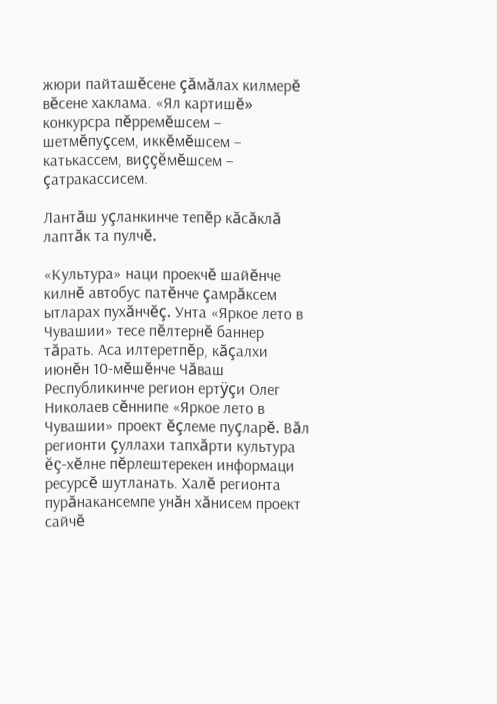жюри пайташĕсене çăмăлах килмерĕ вĕсене хаклама. «Ял картишĕ» конкурсра пĕрремĕшсем – шетмĕпуçсем, иккĕмĕшсем – катькассем, виççĕмĕшсем – çатракассисем.

Лантăш уçланкинче тепĕр кăсăклă лаптăк та пулчĕ.

«Культура» наци проекчĕ шайĕнче килнĕ автобус патĕнче çамрăксем ытларах пухăнчĕç. Унта «Яркое лето в Чувашии» тесе пĕлтернĕ баннер тăрать. Аса илтеретпĕр, кăçалхи июнĕн 10-мĕшĕнче Чăваш Республикинче регион ертÿçи Олег Николаев сĕннипе «Яркое лето в Чувашии» проект ĕçлеме пуçларĕ. Вăл регионти çуллахи тапхăрти культура ĕç-хĕлне пĕрлештерекен информаци ресурсĕ шутланать. Халĕ регионта пурăнакансемпе унăн хăнисем проект сайчĕ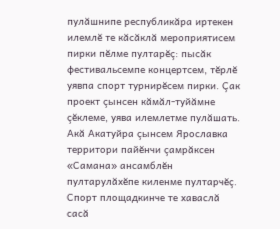пулăшнипе республикăра иртекен илемлĕ те кăсăклă мероприятисем пирки пĕлме пултарĕç: пысăк фестивальсемпе концертсем, тĕрлĕ уявпа спорт турнирĕсем пирки. Çак проект çынсен кăмăл-туйăмне çĕклеме, уява илемлетме пулăшать. Акă Акатуйра çынсем Ярославка территори пайĕнчи çамрăксен «Самана» ансамблĕн пултарулăхĕпе киленме пултарчĕç. Спорт площадкинче те хаваслă сасă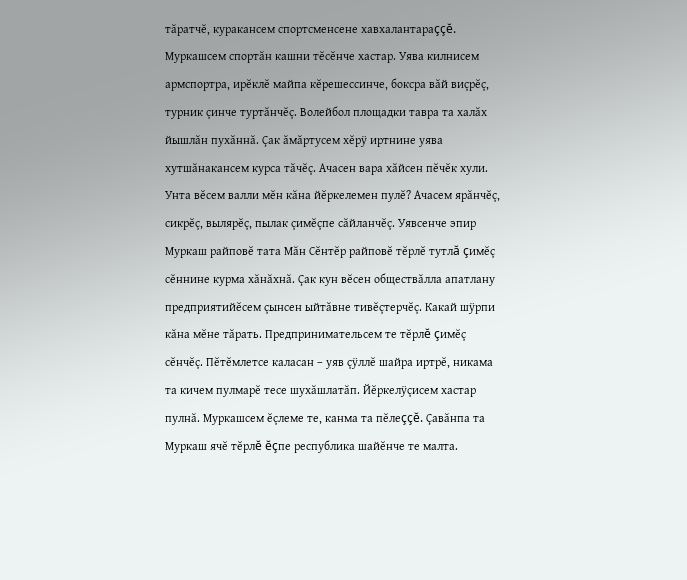тăратчĕ, куракансем спортсменсене хавхалантараççĕ. Муркашсем спортăн кашни тĕсĕнче хастар. Уява килнисем армспортра, ирĕклĕ майпа кĕрешессинче, боксра вăй виçрĕç, турник çинче туртăнчĕç. Волейбол площадки тавра та халăх йышлăн пухăннă. Çак ăмăртусем хĕрÿ иртнине уява хутшăнакансем курса тăчĕç. Ачасен вара хăйсен пĕчĕк хули. Унта вĕсем валли мĕн кăна йĕркелемен пулĕ? Ачасем ярăнчĕç, сикрĕç, вылярĕç, пылак çимĕçпе сăйланчĕç. Уявсенче эпир Муркаш райповĕ тата Мăн Сĕнтĕр райповĕ тĕрлĕ тутлă çимĕç сĕннине курма хăнăхнă. Çак кун вĕсен обществăлла апатлану предприятийĕсем çынсен ыйтăвне тивĕçтерчĕç. Какай шÿрпи кăна мĕне тăрать. Предпринимательсем те тĕрлĕ çимĕç сĕнчĕç. Пĕтĕмлетсе каласан – уяв çÿллĕ шайра иртрĕ, никама та кичем пулмарĕ тесе шухăшлатăп. Йĕркелÿçисем хастар пулнă. Муркашсем ĕçлеме те, канма та пĕлеççĕ. Çавăнпа та Муркаш ячĕ тĕрлĕ ĕçпе республика шайĕнче те малта.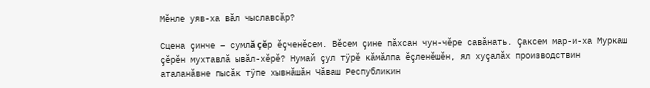Мĕнле уяв-ха вăл чыславсăр?

Сцена çинче – сумлă çĕр ĕçченĕсем. Вĕсем çине пăхсан чун-чĕре савăнать. Çаксем мар-и-ха Муркаш çĕрĕн мухтавлă ывăл-хĕрĕ? Нумай çул тÿрĕ кăмăлпа ĕçленĕшĕн, ял хуçалăх производствин аталанăвне пысăк тÿпе хывнăшăн Чăваш Республикин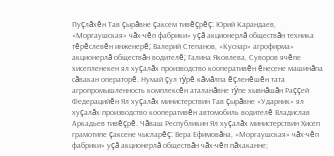Пуçлăхĕн Тав çырăвне çаксем тивĕçрĕç: Юрий Карандаев, «Моргаушская» чăх-чĕп фабрики» уçă акционерлă обществăн техника тĕрĕслевĕн инженерĕ; Валерий Степанов, «Куснар» агрофирма» акционерлă обществăн водителĕ; Галина Яковлева, Суворов ячĕпе хисепленекен ял хуçалăх производство кооперативĕн ĕнесене машинăпа сăвакан операторĕ. Нумай çул тÿрĕ кăмăлпа ĕçленĕшĕн тата агропромышленность комплексĕн аталанăвне тÿпе хывнăшăн Раççей Федерацийĕн Ял хуçалăх министерствин Тав çырăвне «Ударник» ял хуçалăх производство кооперативĕн автомобиль водителĕ Владислав Аркадьев тивĕçрĕ. Чăваш Республикин Ял хуçалăх министерствин Хисеп грамотипе çаксене чысларĕç: Вера Ефимовăна, «Моргаушская» чăх-чĕп фабрики» уçă акционерлă обществăн чăх-чĕп пăхаканне;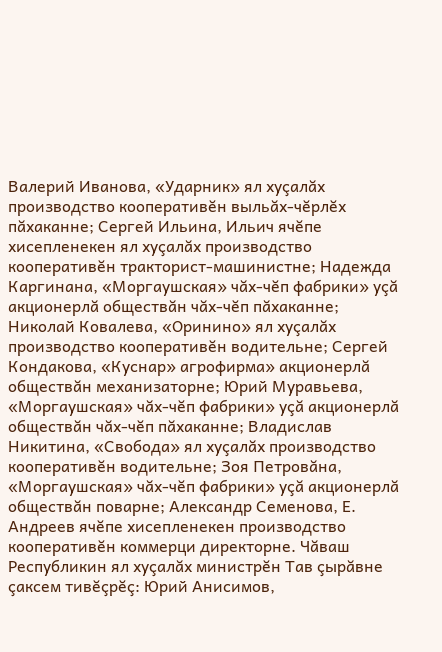Валерий Иванова, «Ударник» ял хуçалăх производство кооперативĕн выльăх-чĕрлĕх пăхаканне; Сергей Ильина, Ильич ячĕпе хисепленекен ял хуçалăх производство кооперативĕн тракторист-машинистне; Надежда Каргинана, «Моргаушская» чăх-чĕп фабрики» уçă акционерлă обществăн чăх-чĕп пăхаканне; Николай Ковалева, «Оринино» ял хуçалăх производство кооперативĕн водительне; Сергей Кондакова, «Куснар» агрофирма» акционерлă обществăн механизаторне; Юрий Муравьева, «Моргаушская» чăх-чĕп фабрики» уçă акционерлă обществăн чăх-чĕп пăхаканне; Владислав Никитина, «Свобода» ял хуçалăх производство кооперативĕн водительне; Зоя Петровăна, «Моргаушская» чăх-чĕп фабрики» уçă акционерлă обществăн поварне; Александр Семенова, Е. Андреев ячĕпе хисепленекен производство кооперативĕн коммерци директорне. Чăваш Республикин ял хуçалăх министрĕн Тав çырăвне çаксем тивĕçрĕç: Юрий Анисимов,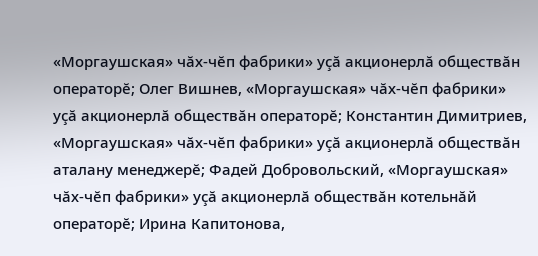«Моргаушская» чăх-чĕп фабрики» уçă акционерлă обществăн операторĕ; Олег Вишнев, «Моргаушская» чăх-чĕп фабрики» уçă акционерлă обществăн операторĕ; Константин Димитриев, «Моргаушская» чăх-чĕп фабрики» уçă акционерлă обществăн аталану менеджерĕ; Фадей Добровольский, «Моргаушская» чăх-чĕп фабрики» уçă акционерлă обществăн котельнăй операторĕ; Ирина Капитонова,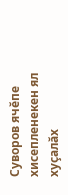Суворов ячĕпе хисепленекен ял хуçалăх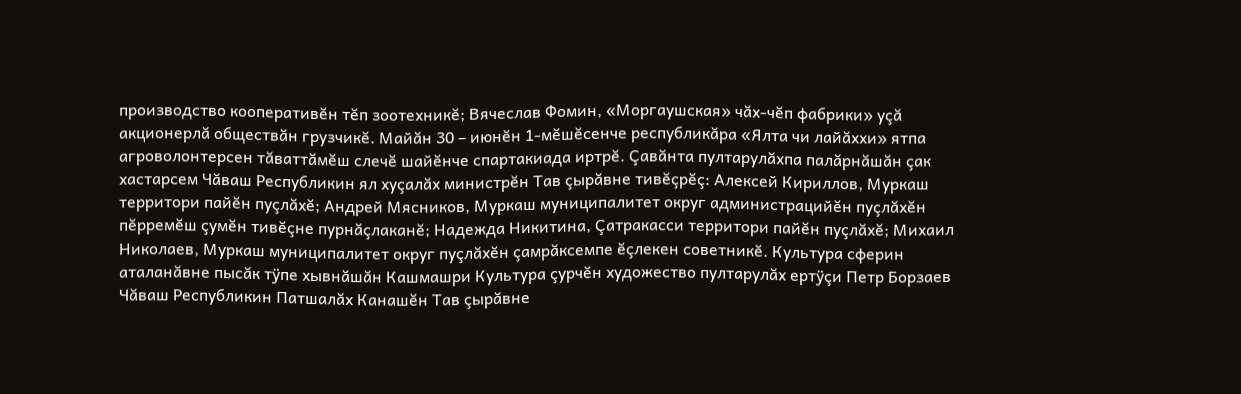производство кооперативĕн тĕп зоотехникĕ; Вячеслав Фомин, «Моргаушская» чăх-чĕп фабрики» уçă акционерлă обществăн грузчикĕ. Майăн 30 – июнĕн 1-мĕшĕсенче республикăра «Ялта чи лайăххи» ятпа агроволонтерсен тăваттăмĕш слечĕ шайĕнче спартакиада иртрĕ. Çавăнта пултарулăхпа палăрнăшăн çак хастарсем Чăваш Республикин ял хуçалăх министрĕн Тав çырăвне тивĕçрĕç: Алексей Кириллов, Муркаш территори пайĕн пуçлăхĕ; Андрей Мясников, Муркаш муниципалитет округ администрацийĕн пуçлăхĕн пĕрремĕш çумĕн тивĕçне пурнăçлаканĕ; Надежда Никитина, Çатракасси территори пайĕн пуçлăхĕ; Михаил Николаев, Муркаш муниципалитет округ пуçлăхĕн çамрăксемпе ĕçлекен советникĕ. Культура сферин аталанăвне пысăк тÿпе хывнăшăн Кашмашри Культура çурчĕн художество пултарулăх ертÿçи Петр Борзаев Чăваш Республикин Патшалăх Канашĕн Тав çырăвне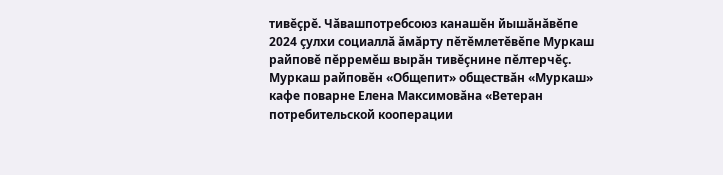тивĕçрĕ. Чăвашпотребсоюз канашĕн йышăнăвĕпе 2024 çулхи социаллă ăмăрту пĕтĕмлетĕвĕпе Муркаш райповĕ пĕрремĕш вырăн тивĕçнине пĕлтерчĕç. Муркаш райповĕн «Общепит» обществăн «Муркаш» кафе поварне Елена Максимовăна «Ветеран потребительской кооперации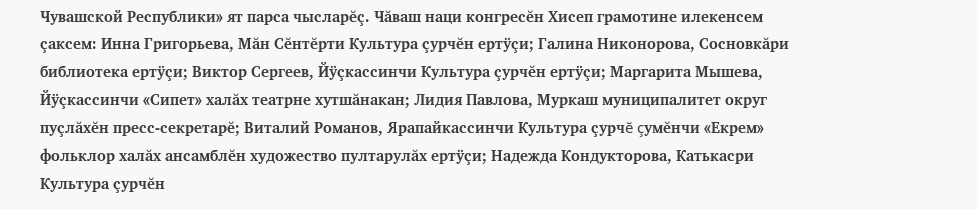Чувашской Республики» ят парса чысларĕç. Чăваш наци конгресĕн Хисеп грамотине илекенсем çаксем: Инна Григорьева, Мăн Сĕнтĕрти Культура çурчĕн ертÿçи; Галина Никонорова, Сосновкăри библиотека ертÿçи; Виктор Сергеев, Йÿçкассинчи Культура çурчĕн ертÿçи; Маргарита Мышева, Йÿçкассинчи «Сипет» халăх театрне хутшăнакан; Лидия Павлова, Муркаш муниципалитет округ пуçлăхĕн пресс-секретарĕ; Виталий Романов, Ярапайкассинчи Культура çурчĕ çумĕнчи «Екрем» фольклор халăх ансамблĕн художество пултарулăх ертÿçи; Надежда Кондукторова, Катькасри Культура çурчĕн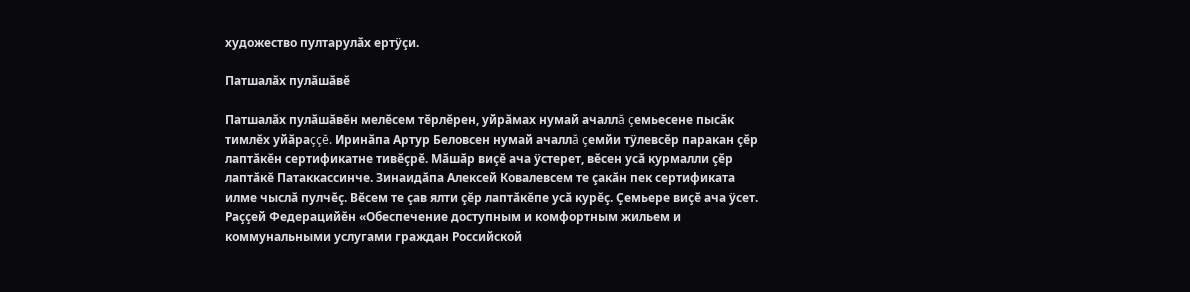художество пултарулăх ертÿçи.

Патшалăх пулăшăвĕ

Патшалăх пулăшăвĕн мелĕсем тĕрлĕрен, уйрăмах нумай ачаллă çемьесене пысăк тимлĕх уйăраççĕ. Иринăпа Артур Беловсен нумай ачаллă çемйи тÿлевсĕр паракан çĕр лаптăкĕн сертификатне тивĕçрĕ. Мăшăр виçĕ ача ÿстерет, вĕсен усă курмалли çĕр лаптăкĕ Патаккассинче. Зинаидăпа Алексей Ковалевсем те çакăн пек сертификата илме чыслă пулчĕç. Вĕсем те çав ялти çĕр лаптăкĕпе усă курĕç. Çемьере виçĕ ача ÿсет. Раççей Федерацийĕн «Обеспечение доступным и комфортным жильем и коммунальными услугами граждан Российской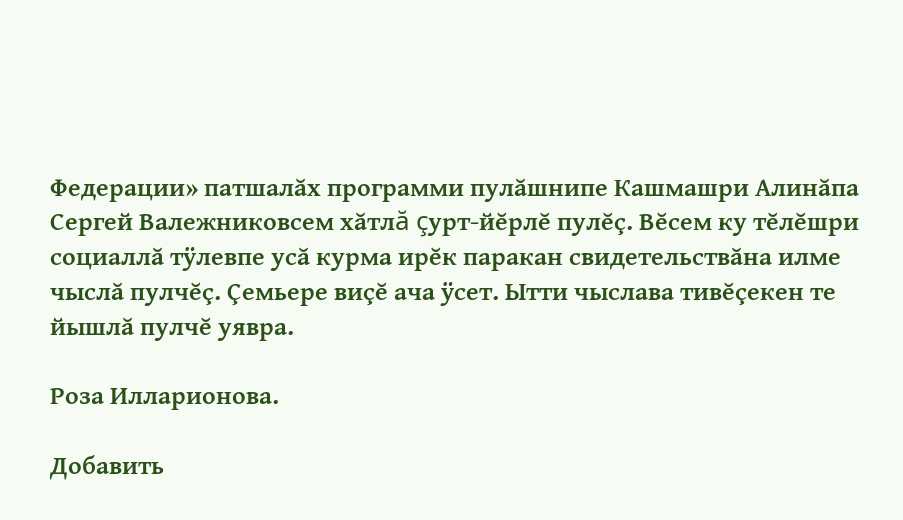Федерации» патшалăх программи пулăшнипе Кашмашри Алинăпа Сергей Валежниковсем хăтлă çурт-йĕрлĕ пулĕç. Вĕсем ку тĕлĕшри социаллă тÿлевпе усă курма ирĕк паракан свидетельствăна илме чыслă пулчĕç. Çемьере виçĕ ача ÿсет. Ытти чыслава тивĕçекен те йышлă пулчĕ уявра.

Роза Илларионова.

Добавить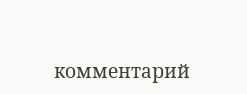комментарий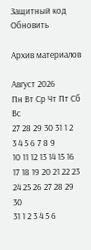Защитный код
Обновить

Архив материалов

Август 2026
Пн Вт Ср Чт Пт Сб Вс
27 28 29 30 31 1 2
3 4 5 6 7 8 9
10 11 12 13 14 15 16
17 18 19 20 21 22 23
24 25 26 27 28 29 30
31 1 2 3 4 5 6